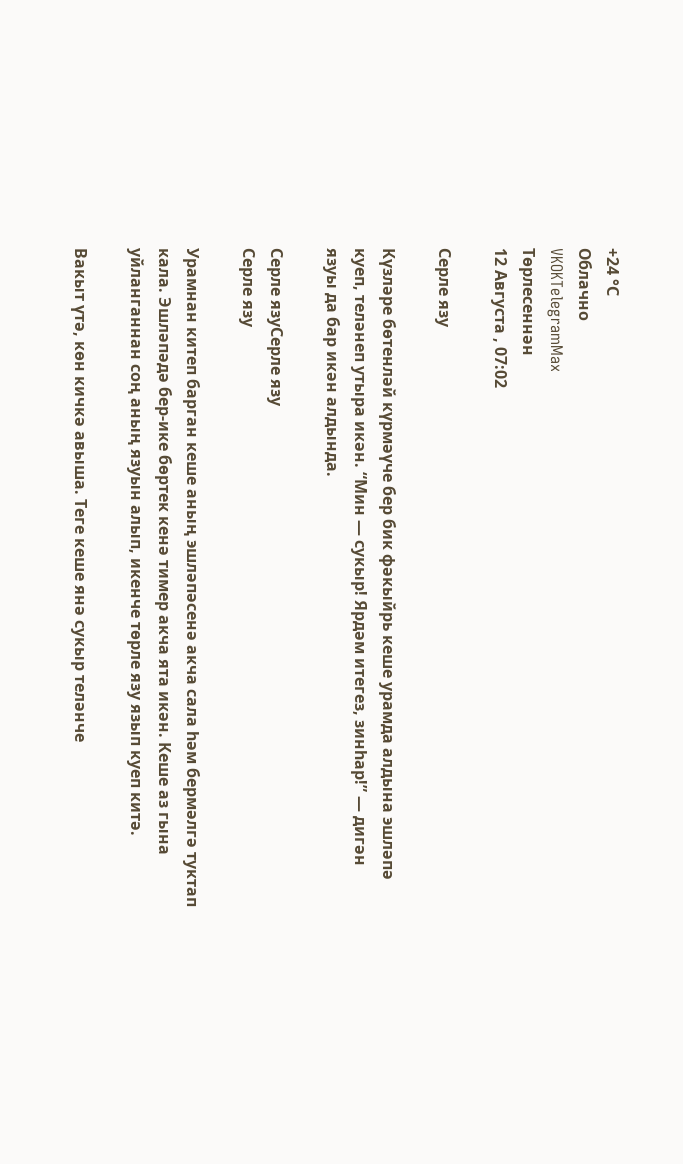+24 °С
Облачно
VKOKTelegramMax
Төрлесеннән
12 Августа , 07:02

Серле язу

Күзләре бөтенләй күрмәүче бер бик фәкыйрь кеше урамда алдына эшләпә куеп, теләнеп утыра икән. “Мин — сукыр! Ярдәм итегез, зинһар!” — дигән язуы да бар икән алдында.

Серле язуСерле язу
Серле язу

Урамнан китеп барган кеше аның эшләпәсенә акча сала һәм бермәлгә туктап кала. Эшләпәдә бер-ике бөртек кенә тимер акча ята икән. Кеше аз гына уйланганнан соң аның язуын алып, икенче төрле язу язып куеп китә.

Вакыт үтә, көн кичкә авыша. Теге кеше янә сукыр теләнче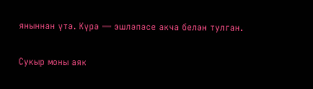яныннан үтә. Күрә — эшләпәсе акча белән тулган.

Сукыр моны аяк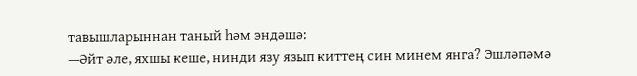тавышларыннан таный һәм эндәшә:
—Әйт әле, яхшы кеше, нинди язу язып киттең син минем янга? Эшләпәмә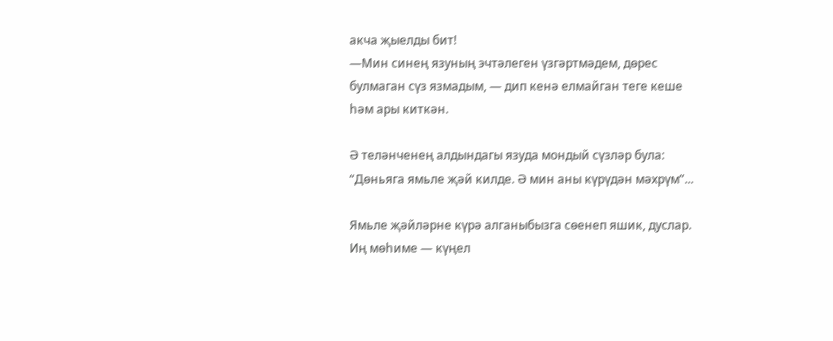акча җыелды бит!
—Мин синең язуның эчтәлеген үзгәртмәдем, дөрес булмаган сүз язмадым, — дип кенә елмайган теге кеше һәм ары киткән.

Ә теләнченең алдындагы язуда мондый сүзләр була: “Дөньяга ямьле җәй килде. Ә мин аны күрүдән мәхрүм”...

Ямьле җәйләрне күрә алганыбызга сөенеп яшик, дуслар. Иң мөһиме — күңел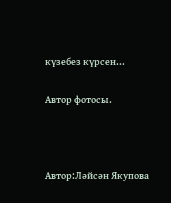күзебез күрсен...

Автор фотосы.



Автор:Ләйсән Якупова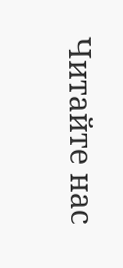Читайте нас